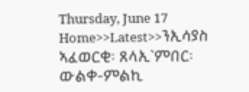Thursday, June 17
Home>>Latest>>ንኢሳያስ ኣፈወርቂ፡ ጸላኢ`ምበር፡ ውልቀ-ምልኪ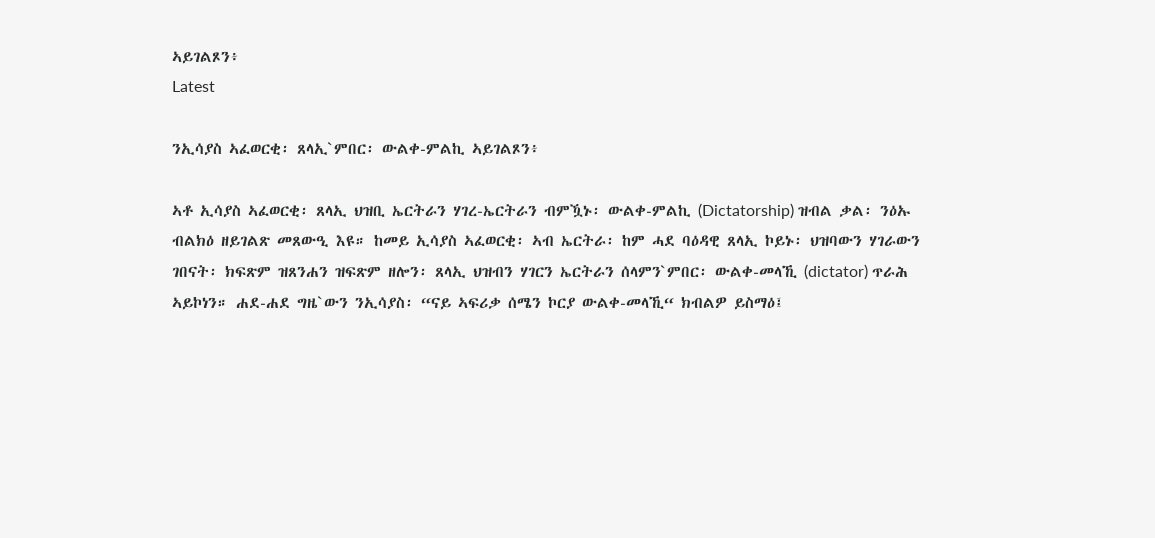ኣይገልጾን፥
Latest

ንኢሳያስ ኣፈወርቂ፡ ጸላኢ`ምበር፡ ውልቀ-ምልኪ ኣይገልጾን፥

ኣቶ ኢሳያስ ኣፈወርቂ፡ ጸላኢ ህዝቢ ኤርትራን ሃገረ-ኤርትራን ብምዃኑ፡ ውልቀ-ምልኪ (Dictatorship) ዝብል ቃል፡ ንዕኡ ብልክዕ ዘይገልጽ መጸውዒ እዩ። ከመይ ኢሳያስ ኣፈወርቂ፡ ኣብ ኤርትራ፡ ከም ሓደ ባዕዳዊ ጸላኢ ኮይኑ፡ ህዝባውን ሃገራውን ገበናት፡ ክፍጽም ዝጸንሐን ዝፍጽም ዘሎን፡ ጸላኢ ህዝብን ሃገርን ኤርትራን ሰላምን`ምበር፡ ውልቀ-መላኺ (dictator) ጥራሕ ኣይኮነን። ሐደ-ሐደ ግዜ`ውን ንኢሳያስ፡ “ናይ ኣፍሪቃ ሰሜን ኮርያ ውልቀ-መላኺ“ ክብልዎ ይስማዕ፤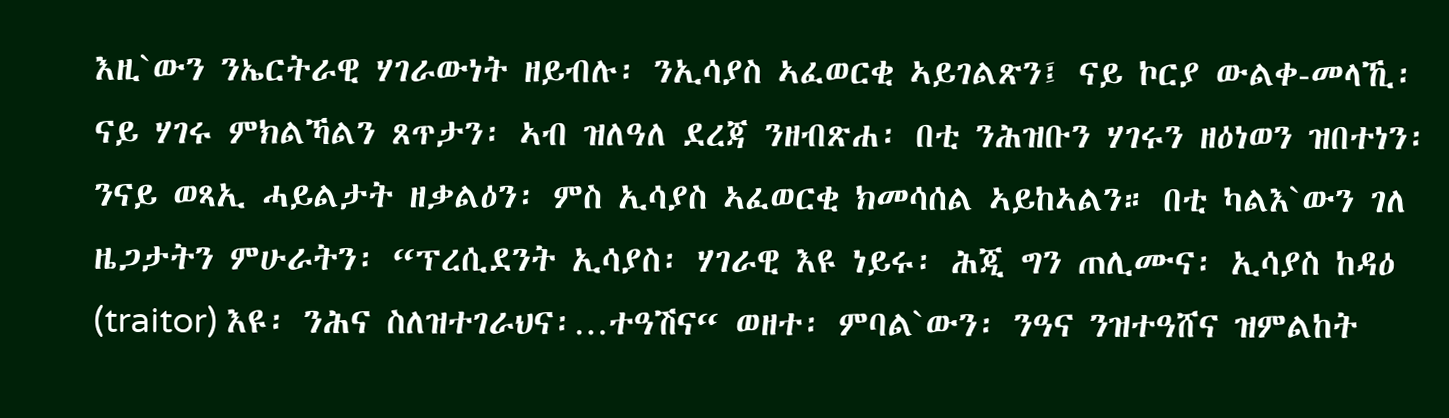እዚ`ውን ንኤርትራዊ ሃገራውነት ዘይብሉ፡ ንኢሳያስ ኣፈወርቂ ኣይገልጽን፤ ናይ ኮርያ ውልቀ-መላኺ፡ ናይ ሃገሩ ምክልኻልን ጸጥታን፡ ኣብ ዝለዓለ ደረጃ ንዘብጽሐ፡ በቲ ንሕዝቡን ሃገሩን ዘዕነወን ዝበተነን፡ ንናይ ወጻኢ ሓይልታት ዘቃልዕን፡ ምስ ኢሳያስ ኣፈወርቂ ክመሳሰል ኣይከኣልን። በቲ ካልእ`ውን ገለ ዜጋታትን ምሁራትን፡ “ፕረሲደንት ኢሳያስ፡ ሃገራዊ እዩ ነይሩ፡ ሕጂ ግን ጠሊሙና፡ ኢሳያስ ከዳዕ (traitor) እዩ፡ ንሕና ስለዝተገራህና፡…ተዓሽና“ ወዘተ፡ ምባል`ውን፡ ንዓና ንዝተዓሸና ዝምልከት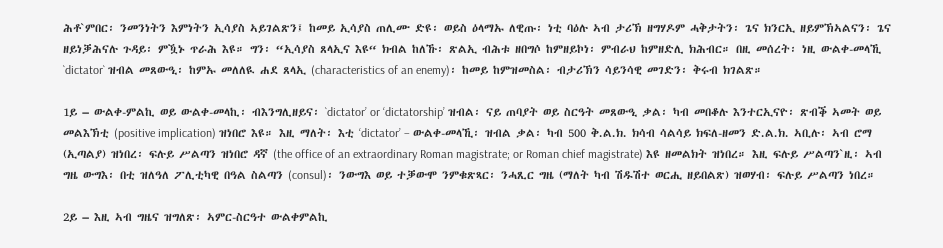ሕቶ`ምበር፡ ንመንነትን እምነትን ኢሳያስ ኣይገልጽን፤ ከመይ ኢሳያስ ጠሊሙ ድዩ፡ ወይስ ዕላማኡ ለዊጡ፡ ነቲ ባዕሉ ኣብ ታሪኽ ዘግሃዶም ሓቅታትን፡ ጌና ክንርኢ ዘይምኽኣልናን፡ ጌና ዘይነቓሕናሉ ጉዳይ፡ ምዃኑ ጥራሕ እዩ። ግን፡ “ኢሳያስ ጸላኢና እዩ“ ክብል ከለኹ፡ ጽልኢ ብሕቱ ዘበግሶ ከምዘይኮነ፡ ምብራህ ከምዘድሊ ክሕብር። በዚ መሰረት፡ ነዚ ውልቀ-መላኺ `dictator` ዝብል መጸውዒ፡ ከምኡ መለለዪ ሐደ ጸላኢ (characteristics of an enemy)፡ ከመይ ከምዝመስል፡ ብታሪኽን ሳይንሳዊ መገድን፡ ቅሩብ ክገልጽ።

1ይ – ውልቀ-ምልኪ ወይ ውልቀ-መላኪ፡ ብእንግሊዘይና፡ `dictator’ or ‘dictatorship’ ዝብል፡ ናይ ጠባያት ወይ ስርዓት መጸውዒ ቃል፡ ካብ መበቆሉ እንተርኢናዮ፡ ጽብቕ ኣመት ወይ መልእኽቲ (positive implication) ዝነበሮ እዩ። እዚ ማለት፡ እቲ ‘dictator’ – ውልቀ-መላኺ፡ ዝብል ቃል፡ ካብ 500 ቅ.ል.ክ. ክሳብ ሳልሳይ ክፍለ-ዘመን ድ.ል.ክ. ኣቢሉ፡ ኣብ ሮማ (ኢጣልያ) ዝነበረ፡ ፍሉይ ሥልጣን ዝነበሮ ዳኛ (the office of an extraordinary Roman magistrate; or Roman chief magistrate) እዩ ዘመልክት ዝነበረ። እዚ ፍሉይ ሥልጣን`ዚ፡ ኣብ ግዜ ውግእ፡ በቲ ዝለዓለ ፖሊቲካዊ በዓል ስልጣን (consul)፡ ንውግእ ወይ ተቓውሞ ንምቁጽጻር፡ ንሓጺር ግዜ (ማለት ካብ ሽዱሽተ ወርሒ ዘይበልጽ) ዝወሃብ፡ ፍሉይ ሥልጣን ነበረ።

2ይ – እዚ ኣብ ግዜና ዝግለጽ፡ ኣምር-ስርዓተ ውልቀምልኪ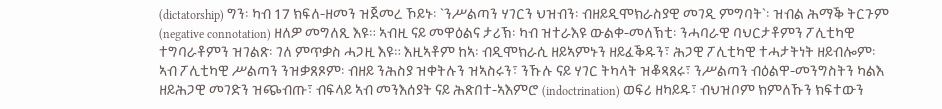(dictatorship) ግን፡ ካብ 17 ክፍለ-ዘመን ዝጀመረ ኾይኑ፡ `ንሥልጣን ሃገርን ህዝብን፡ ብዘይዲሞክራስያዊ መገዲ ምግባት`፡ ዝብል ሕማቕ ትርጉም (negative connotation) ዘለዎ መግለጺ እዩ። ኣብዚ ናይ መዋዕልና ታሪኽ፡ ካብ ዝተራእዩ ውልቀ-መለኽቲ፡ ንሓባራዊ ባህርታቶምን ፖሊቲካዊ ተግባራቶምን ዝገልጽ፡ ገለ ምጥቃስ ሓጋዚ እዩ። እዚኣቶም ከኣ፡ ብዲሞክራሲ ዘይኣምኑን ዘይፈቕዱን፣ ሕጋዊ ፖሊቲካዊ ተሓታትነት ዘይብሎም፡ ኣብ ፖሊቲካዊ ሥልጣን ንዝቃጸጾም፡ ብዘይ ንሕስያ ዝቀትሉን ዝኣስሩን፣ ንኹሉ ናይ ሃገር ትካላት ዝቆጻጸሩ፣ ንሥልጣን ብዕልዋ-መንግስትን ካልእ ዘይሕጋዊ መገድን ዝጭብጡ፣ ብፍላይ ኣብ መንእሰያት ናይ ሕጽበተ-ኣእምሮ (indoctrination) ወፍሪ ዘካይዱ፣ ብህዝቦም ክምለኹን ክፍተውን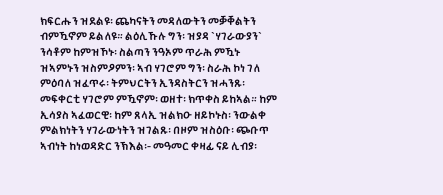ክፍርሑን ዝደልዩ፡ ጨካናትን መዳለውትን መቓቐልትን ብምዃኖም ይልለዩ። ልዕሊኹሉ ግን፡ ዝያዳ `ሃገራውያን` ንሳቶም ከምዝኾኑ፡ ስልጣን ንዓኦም ጥራሕ ምዃኑ ዝኣምኑን ዝስምዖምን፡ ኣብ ሃገሮም ግን፡ ስራሕ ኮነ ገለ ምዕባለ ዝፈጥሩ፡ ትምህርትን ኢንዳስትርን ዝሓንጹ፡ መፍቀርቲ ሃገሮም ምዃኖም፡ ወዘተ፡ ክጥቀስ ይከኣል። ከም ኢሳያስ ኣፈወርዊ፡ ከም ጸላኢ ዝልክዑ ዘይኮኑስ፡ ንውልቀ ምልክነትን ሃገራውነትን ዝገልጹ፡ በዞም ዝስዕቡ፡ ጭቡጥ ኣብነት ከነወዳድር ንኽእል፡- መዓመር ቀዛፊ ናይ ሊብያ፡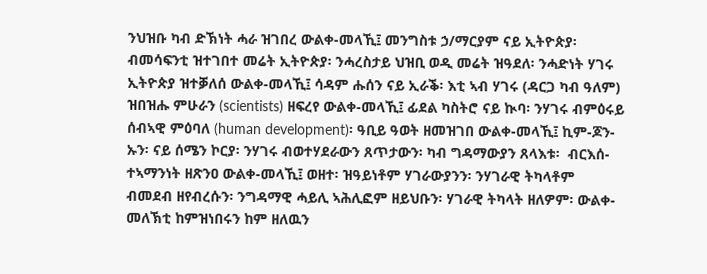ንህዝቡ ካብ ድኽነት ሓራ ዝገበረ ውልቀ-መላኺ፤ መንግስቱ ኃ/ማርያም ናይ ኢትዮጵያ፡ ብመሳፍንቲ ዝተገበተ መሬት ኢትዮጵያ፡ ንሓረስታይ ህዝቢ ወዲ መሬት ዝዓደለ፡ ንሓድነት ሃገሩ ኢትዮጵያ ዝተቓለሰ ውልቀ-መላኺ፤ ሳዳም ሑሰን ናይ ኢራቕ፡ እቲ ኣብ ሃገሩ (ዳርጋ ካብ ዓለም) ዝበዝሑ ምሁራን (scientists) ዘፍረየ ውልቀ-መላኺ፤ ፊደል ካስትሮ ናይ ኲባ፡ ንሃገሩ ብምዕሩይ ሰብኣዊ ምዕባለ (human development)፡ ዓቢይ ዓወት ዘመዝገበ ውልቀ-መላኺ፤ ኪም-ጆን-ኡን፡ ናይ ሰሜን ኮርያ፡ ንሃገሩ ብወተሃደራውን ጸጥታውን፡ ካብ ግዳማውያን ጸላእቱ፡  ብርእሰ-ተኣማንነት ዘጽንዐ ውልቀ-መላኺ፤ ወዘተ፡ ዝዓይነቶም ሃገራውያንን፡ ንሃገራዊ ትካላቶም ብመደብ ዘየብረሱን፡ ንግዳማዊ ሓይሊ ኣሕሊፎም ዘይህቡን፡ ሃገራዊ ትካላት ዘለዎም፡ ውልቀ-መለኽቲ ከምዝነበሩን ከም ዘለዉን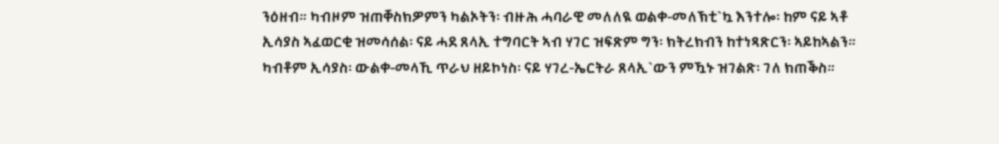ንዕዘብ። ካብዞም ዝጠቐስክዎምን ካልኦትን፡ ብዙሕ ሓባራዊ መለለዪ ወልቀ-መለኽቲ`ኳ እንተሎ፡ ከም ናይ ኣቶ ኢሳያስ ኣፈወርቂ ዝመሳሰል፡ ናይ ሓደ ጸላኢ ተግባርት ኣብ ሃገር ዝፍጽም ግን፡ ክትረክብን ከተነጻጽርን፡ ኣይከኣልን። ካብቶም ኢሳያስ፡ ውልቀ-መላኺ ጥራህ ዘይኮነስ፡ ናይ ሃገረ-ኤርትራ ጸላኢ`ውን ምዃኑ ዝገልጽ፡ ገለ ክጠቕስ።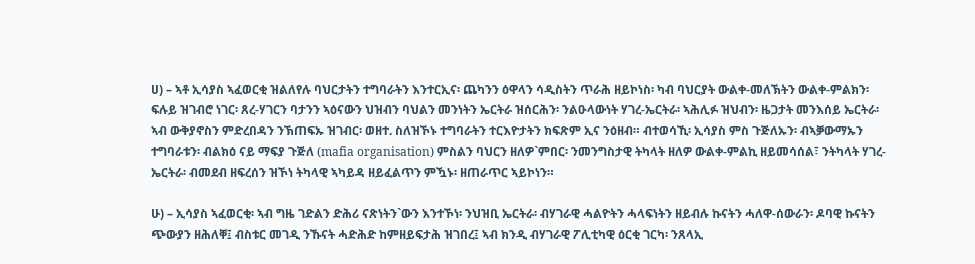ሀ) – ኣቶ ኢሳያስ ኣፈወርቂ ዝልለየሉ ባህርታትን ተግባራትን እንተርኢና፡ ጨካንን ዕዋላን ሳዲስትን ጥራሕ ዘይኮነስ፡ ካብ ባህርያት ውልቀ-መለኽትን ውልቀ-ምልክን፡ ፍሉይ ዝገብሮ ነገር፡ ጸረ-ሃገርን ባታንን ኣዕናውን ህዝብን ባህልን መንነትን ኤርትራ ዝሰርሕን፡ ንልዑላውነት ሃገረ-ኤርትራ፡ ኣሕሊፉ ዝህብን፡ ዜጋታት መንእሰይ ኤርትራ፡ ኣብ ውቅያኖስን ምድረበዳን ንኽጠፍኡ ዝገብር፡ ወዘተ. ስለዝኾኑ ተግባራትን ተርእዮታትን ክፍጽም ኢና ንዕዘብ። ብተወሳኺ፡ ኢሳያስ ምስ ጉጅለኡን፡ ብኣቓውማኡን ተግባራቱን፡ ብልክዕ ናይ ማፍያ ጉጅለ (mafia organisation) ምስልን ባህርን ዘለዎ`ምበር፡ ንመንግስታዊ ትካላት ዘለዎ ውልቀ-ምልኪ ዘይመሳሰል፣ ንትካላት ሃገረ-ኤርትራ፡ ብመደብ ዘፍረሰን ዝኾነ ትካላዊ ኣካይዳ ዘይፈልጥን ምዃኑ፡ ዘጠራጥር ኣይኮነን።

ሁ) – ኢሳያስ ኣፈወርቂ፡ ኣብ ግዜ ገድልን ድሕሪ ናጽነትን`ውን እንተኾነ፡ ንህዝቢ ኤርትራ፡ ብሃገራዊ ሓልዮትን ሓላፍነትን ዘይብሉ ኩናትን ሓለዋ-ሰውራን፡ ዶባዊ ኩናትን ጭውያን ዘሕለቐ፤ ብስቱር መገዲ ንኹናት ሓድሕድ ከምዘይፍታሕ ዝገበረ፤ ኣብ ክንዲ ብሃገራዊ ፖሊቲካዊ ዕርቂ ገርካ፡ ንጸላኢ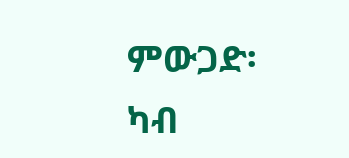ምውጋድ፡ ካብ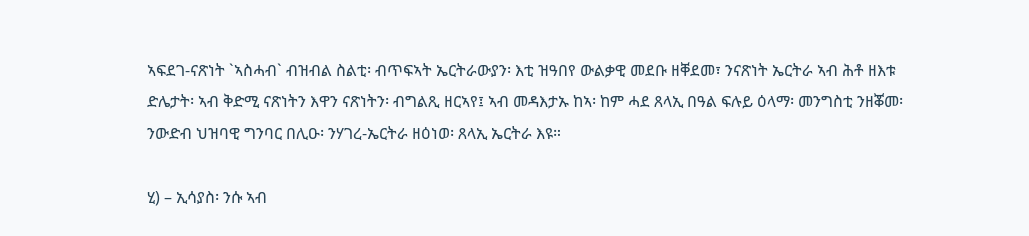ኣፍደገ-ናጽነት `ኣስሓብ` ብዝብል ስልቲ፡ ብጥፍኣት ኤርትራውያን፡ እቲ ዝዓበየ ውልቃዊ መደቡ ዘቐደመ፣ ንናጽነት ኤርትራ ኣብ ሕቶ ዘእቱ ድሌታት፡ ኣብ ቅድሚ ናጽነትን እዋን ናጽነትን፡ ብግልጺ ዘርኣየ፤ ኣብ መዳእታኡ ከኣ፡ ከም ሓደ ጸላኢ በዓል ፍሉይ ዕላማ፡ መንግስቲ ንዘቖመ፡ ንውድብ ህዝባዊ ግንባር በሊዑ፡ ንሃገረ-ኤርትራ ዘዕነወ፡ ጸላኢ ኤርትራ እዩ።

ሂ) – ኢሳያስ፡ ንሱ ኣብ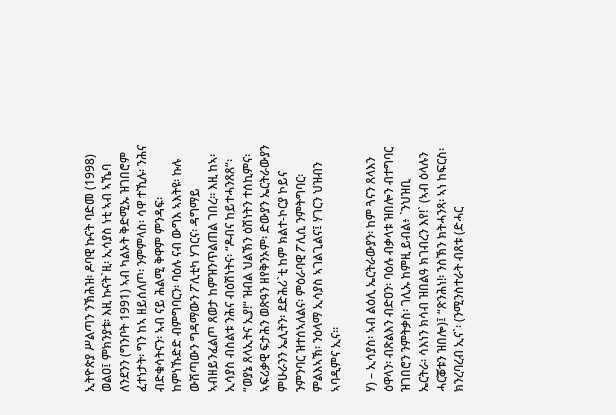ኢትዮጵያ ሥልጣን ንኽሕዝ፡ ዶባዊ ኩናት ባድመ (1998) ወልዐ፤ ምክንያቱ፡ እዚ ኩናት`ዚ፡ ኢሳያስ ነቲ ኣብ ኣኼባ ለንደንን (ግንቦት 1991) ኣብ ካልኦት ቅድሚኡ ዝገበሮም ፈተነታት፡ ግን ከኣ ዘይሰለጦ፡ ንምምላስ፡ ሳዋ ተኺሉ፡ ንሕና ብድቁሳትናን፡ ኣብ ናይ ሕልሚ ቅዋም ምንዳፍ፡ ከምነኹድድ ብምግባርን፡ ባዕሉ ናብ ውግእ ኣእትዩ፡ ኩሉ ውሽጣውን ግዳማውን ፖሊቲካ ሃገርና፡ ዳግማይ ኣብዘይንፈልጦ ጸወታ ከምዝንጥልጠል ገበረ። እዚ ከኣ፡ ኢሳያስ ብስልቱ ንሕና ብዕሽነትና፡ “ዶብና ከይተሓንጸጸ“፡ “ወያኔ ጸላኢትና ኢያ!“ ዝብል ህልኽን ዕሽነትን ተሰኪምና፡ ኣፍሪቃዊ ፍታሕን ወጽዓን ዘየቅንኦም፡ ድውያን ኤርትራውያን ምሁራንን ኤሊትን፡ ደድሕሪ`ቲ ከም ክልተ-ኮርያ ኮይና ንምንባር ዝተሰኣለልና፡ ምዕራባዊ ፖሊሲ ንምትግባር፡ ምልእኣኽ፡ ንዕላማ ኢሳያስ ኣገልጊልና፤ ሃገርን ህዝብን ኣባዲምና ኢና።

ሃ) – ኢሳያስ፡ ኣብ ልዕሊ ኤርትራውያን፡ ከም ጓናን ጸላእን ዕዋላን፡ ብጽልእን ብድዐን፡ ባዕሉ ብቃላቱ ዝበሎን ብተግባር ዝገበሮን ንምትቃስ፡ ገሊኡ ከምዚ ይብል፥ `ንህዝቢ ኤርትራ፡ ሳእነን ክሳብ ዝበልዓ ክገብረን እየ!` (ኣብ ዕላሉን ሓርቖቱን ዝበሎ)፤ “ጽንሕነ!፡ ንስኽን ክትሓንጻ፡ ኣነ ከፍርስ፡ ክንረባረብ ኢና`፡ (ንሚንስተራት ብጸቱ (ድሓር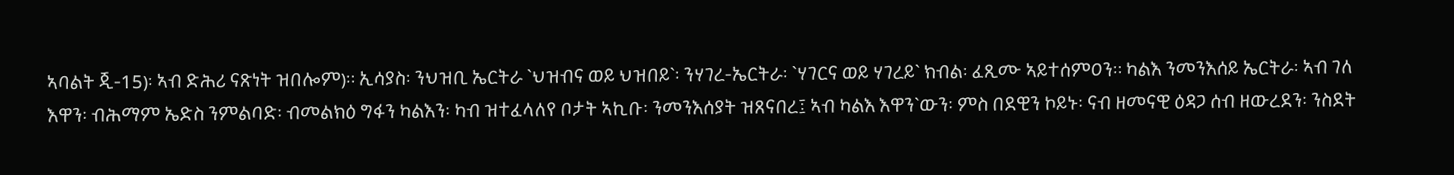ኣባልት ጂ-15)፡ ኣብ ድሕሪ ናጽነት ዝበሎም)። ኢሳያስ፡ ንህዝቢ ኤርትራ `ህዝብና ወይ ህዝበይ`፡ ንሃገረ-ኤርትራ፡ `ሃገርና ወይ ሃገረይ` ክብል፡ ፈጺሙ ኣይተሰምዐን። ካልእ ንመንእሰይ ኤርትራ፡ ኣብ ገለ እዋን፡ ብሕማም ኤድስ ንምልባድ፡ ብመልክዕ ግፋን ካልእን፡ ካብ ዝተፈላለየ ቦታት ኣኪቡ፡ ንመንእሰያት ዝጸናበረ፤ ኣብ ካልእ እዋን`ውን፡ ምስ በደዊን ኮይኑ፡ ናብ ዘመናዊ ዕዳጋ ሰብ ዘውረደን፡ ንስደት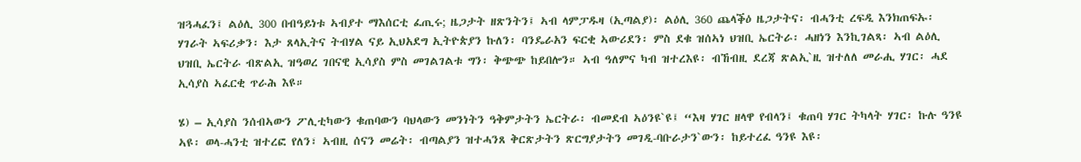ዝጓሓፈን፤ ልዕሊ 300 በብዓይነቱ ኣብያተ ማእሰርቲ ፈጢሩ; ዜጋታት ዘጽንትን፤ ኣብ ላምፓዱዛ (ኢጣልያ)፡ ልዕሊ 360 ጨላቕዕ ዜጋታትና፡ ብሓንቲ ረፍዲ እንክጠፍኡ፡ ሃገራት ኣፍሪቃን፡ እታ ጸላኢትና ትብሃል ናይ ኢህአደግ ኢትዮጵያን ኩለን፡ ባንዴራአን ፍርቂ ኣውሪደን፡ ምስ ደቁ ዝሰኣነ ህዝቢ ኤርትራ፡ ሓዘነን እንኪገልጻ፡ ኣብ ልዕሊ ህዝቢ ኤርትራ ብጽልኢ ዝዓወረ ገበናዊ ኢሳያስ ምስ መገልገልቱ ግን፡ ቅጭጭ ከይበሎን። ኣብ ዓለምና ካብ ዝተረእዩ፡ ብኸብዚ ደረጃ ጽልኢ`ዚ ዝተለለ መራሒ ሃገር፡ ሓደ ኢሳያስ ኣፈርቂ ጥራሕ እዩ።

ሄ) – ኢሳያስ ንሰብኣውን ፖሊቲካውን ቁጠባውን ባህላውን መንነትን ዓቅምታትን ኤርትራ፡ ብመደብ ኣዕንዩ`ዩ፤ “እዛ ሃገር ዘላዋ የብላን፤ ቁጠባ ሃገር ትካላት ሃገር፡ ኩሉ ዓንዩ ኣዩ፡ ወላ-ሓንቲ ዝተረፎ የለን፣ ኣብዚ ሰናን መሬት፡ ብጣልያን ዝተሓንጸ ቅርጽታትን ጽርግያታትን መገዲ-ባቡራታን`ውን፡ ከይተረፈ ዓንዩ እዩ፡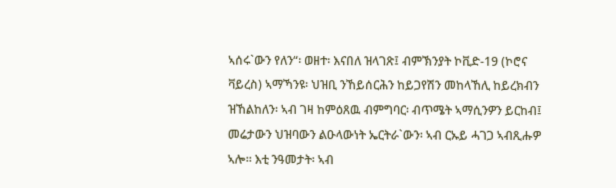ኣሰሩ`ውን የለን“፡ ወዘተ፡ እናበለ ዝላገጽ፤ ብምኽንያት ኮቪድ-19 (ኮሮና ቫይረስ) ኣማኻንዩ፡ ህዝቢ ንኸይሰርሕን ከይጋየሽን መከላኸሊ ከይረክብን ዝኸልከለን፡ ኣብ ገዛ ከምዕጸዉ ብምግባር፡ ብጥሜት ኣማሲንዎን ይርከብ፤ መሬታውን ህዝባውን ልዑላውነት ኤርትራ`ውን፡ ኣብ ርኡይ ሓገጋ ኣብጺሑዎ ኣሎ። እቲ ንዓመታት፡ ኣብ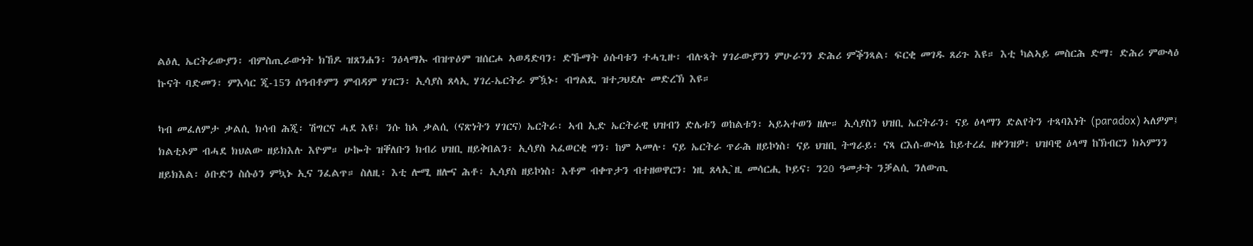ልዕሊ ኤርትራውያን፡ ብምስጢራውነት ክኸዶ ዝጸንሐን፡ ንዕላማኡ ብዝጥዕም ዝሰርሖ ኣወዳድባን፡ ድኹማት ዕሱባቱን ተሓጊዙ፡ ብሉጻት ሃገራውያንን ምሁራንን ድሕሪ ምቕንጻል፡ ፍርቂ መገዱ ጸሪጉ እዩ። እቲ ካልኣይ መስርሕ ድማ፡ ድሕሪ ምውላዕ ኩናት ባድመን፡ ምእሳር ጂ-15ን ሰዓብቶምን ምብዳም ሃገርን፡ ኢሳያስ ጸላኢ ሃገረ-ኤርትራ ምዃኑ፡ ብግልጺ ዝተጋህደሉ መድረኽ እዩ።

ካብ መፈለምታ ቃልሲ ክሳብ ሕጂ፡ ሽግርና ሓደ እዩ፤ ንሱ ከኣ ቃልሲ (ናጽነትን ሃገርና) ኤርትራ፡ ኣብ ኢድ ኤርትራዊ ህዝብን ድሌቱን ወከልቱን፡ ኣይኣተወን ዘሎ። ኢሳያስን ህዝቢ ኤርትራን፡ ናይ ዕላማን ድልየትን ተጻባእነት (paradox) ኣለዎም፤ ክልቲኦም ብሓደ ክህልው ዘይክእሉ እዮም። ሁኰት ዝቐለቡን ክብሪ ህዝቢ ዘይቅበልን፡ ኢሳያስ ኣፈወርቂ ግን፡ ከም ኣመሉ፡ ናይ ኤርትራ ጥራሕ ዘይኮነስ፡ ናይ ህዝቢ ትግራይ፡ ናጻ ርእሰ-ውሳኔ ከይተረፈ ዘቀንዝዎ፡ ህዝባዊ ዕላማ ከኽብርን ክኣምንን ዘይክእል፡ ዕቡድን ስሱዕን ምኳኑ ኢና ንፈልጥ። ስለዚ፡ እቲ ሎሚ ዘሎና ሕቶ፡ ኢሳያስ ዘይኮነስ፡ እቶም ብቀጥታን ብተዘወዋርን፡ ነዚ ጸላኢ`ዚ መሳርሒ ኮይና፡ ን20 ዓመታት ንቓልሲ ንለውጢ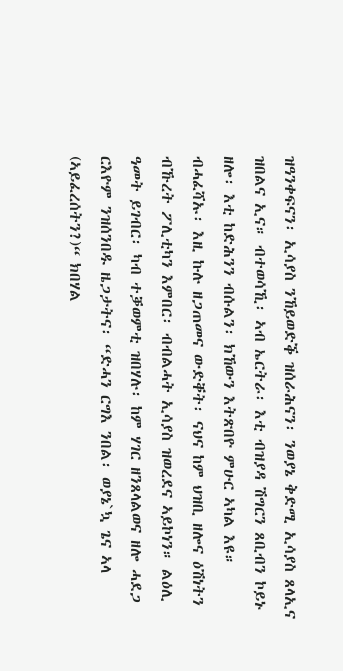ዝዓንቀፍናን፡ ኢሳያስ ንኸይወድቕ ዝሰራሕናን፡ ንወያኔ ቅድሚ ኢሳያስ ጸላኢና ዝበልና ኢና። ብተወሳኺ፡ ኣብ ኤርትራ፡ እቲ ብዝያዳ ሽግርን ጸቢብን ኮይኑ ዘሎ፡ እቲ ከድሕንን ብሱልን፡ ክኸውን እትጽበዮ ምሁር ኣካል እዩ። ብሓፈሻኡ፡ እዚ ኩሉ ዘጋጠመና ውድቐት፡ ናህና ከም ህዝቢ ዘሎና ዕሽነትን ብኹረት ፖሊቲካን እምበር፡ ብብልሓት ኢሳያስ ዝወረደና ኣይኮነን። ልዕሊ ዓመት ይገብር፡ ካብ ተቓወምቲ ዝበሃሉ፡ ከም ሃገር ዘንጸላልወና ዘሎ ሓደጋ ርእዮም ንዝሰንበዱ ዜጋታትና፡ “ድሓን ርግእ ንበል፡ ወያኔ`ኳ ጌና ኣላ (ኣይፈረሰትን?)“ ክበሃል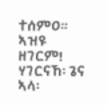ተሰምዐ። ኣዝዩ ዘገርም! ሃገርናኸ፡ ጌና ኣላ፡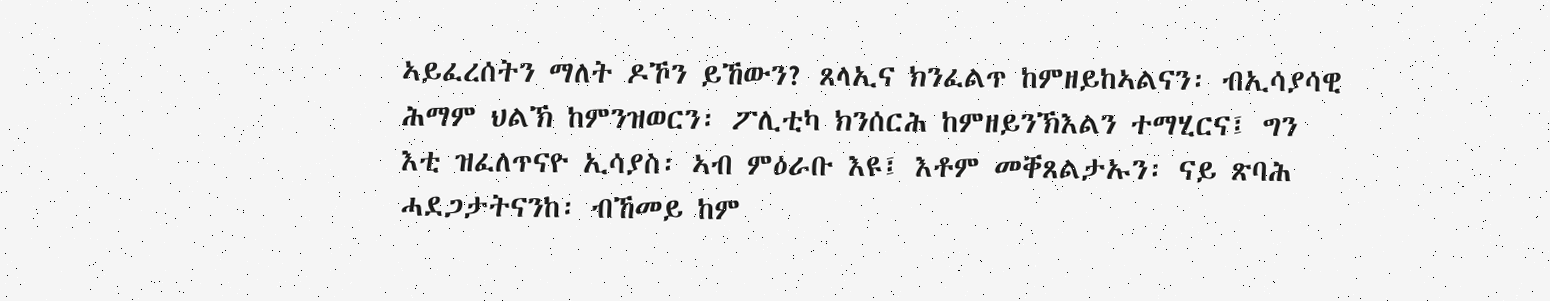ኣይፈረሰትን ማለት ዶኾን ይኸውን? ጸላኢና ክንፈልጥ ከምዘይከኣልናን፡ ብኢሳያሳዊ ሕማም ህልኽ ከምንዝወርን፡ ፖሊቲካ ክንሰርሕ ከምዘይንኽእልን ተማሂርና፤ ግን እቲ ዝፈለጥናዮ ኢሳያስ፡ ኣብ ምዕራቡ እዩ፤ እቶም መቐጸልታኡን፡ ናይ ጽባሕ ሓደጋታትናንከ፡ ብኸመይ ከም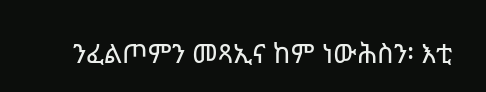ንፈልጦምን መጻኢና ከም ነውሕስን፡ እቲ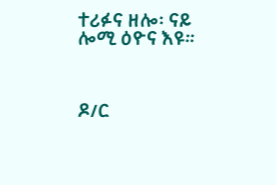ተሪፉና ዘሎ፡ ናይ ሎሚ ዕዮና እዩ።



ዶ/ር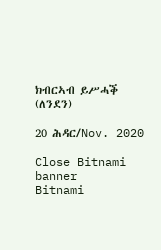ክብርኣብ ይሥሓቕ (ለንደን)

20 ሕዳር/Nov. 2020

Close Bitnami banner
Bitnami